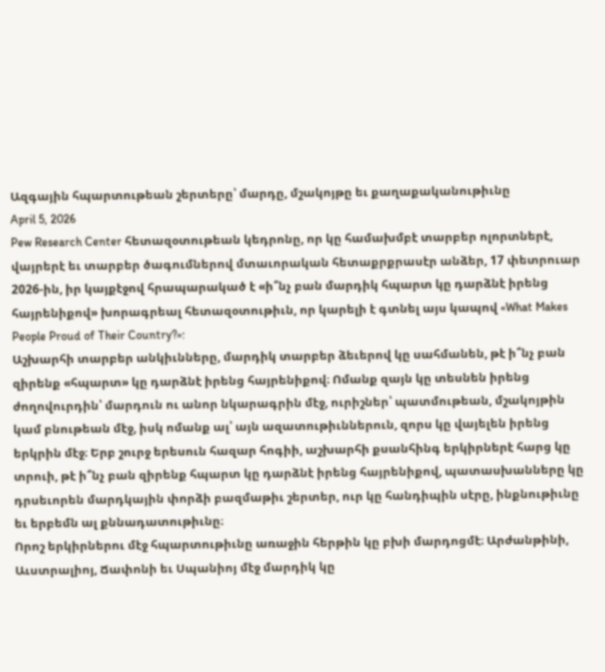Ազգային հպարտութեան շերտերը՝ մարդը, մշակոյթը եւ քաղաքականութիւնը
April 5, 2026
Pew Research Center հետազօտութեան կեդրոնը, որ կը համախմբէ տարբեր ոլորտներէ, վայրերէ եւ տարբեր ծագումներով մտաւորական հետաքրքրասէր անձեր, 17 փետրուար 2026-ին, իր կայքէջով հրապարակած է «ի՞նչ բան մարդիկ հպարտ կը դարձնէ իրենց հայրենիքով» խորագրեալ հետազօտութիւն, որ կարելի է գտնել այս կապով «What Makes People Proud of Their Country?»:
Աշխարհի տարբեր անկիւնները, մարդիկ տարբեր ձեւերով կը սահմանեն, թէ ի՞նչ բան զիրենք «հպարտ» կը դարձնէ իրենց հայրենիքով։ Ոմանք զայն կը տեսնեն իրենց ժողովուրդին՝ մարդուն ու անոր նկարագրին մէջ, ուրիշներ՝ պատմութեան, մշակոյթին կամ բնութեան մէջ, իսկ ոմանք ալ՝ այն ազատութիւններուն, զորս կը վայելեն իրենց երկրին մէջ։ Երբ շուրջ երեսուն հազար հոգիի, աշխարհի քսանհինգ երկիրներէ հարց կը տրուի, թէ ի՞նչ բան զիրենք հպարտ կը դարձնէ իրենց հայրենիքով, պատասխանները կը դրսեւորեն մարդկային փորձի բազմաթիւ շերտեր, ուր կը հանդիպին սէրը, ինքնութիւնը եւ երբեմն ալ քննադատութիւնը։
Որոշ երկիրներու մէջ հպարտութիւնը առաջին հերթին կը բխի մարդոցմէ։ Արժանթինի, Աւստրալիոյ, Ճափոնի եւ Սպանիոյ մէջ մարդիկ կը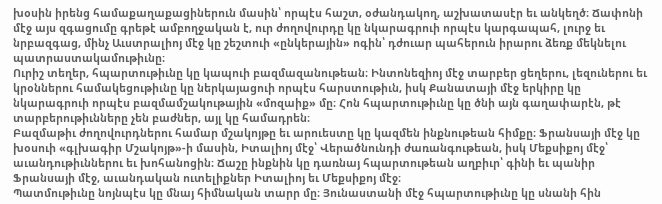խօսին իրենց համաքաղաքացիներուն մասին՝ որպէս հաշտ, օժանդակող, աշխատասէր եւ անկեղծ։ Ճափոնի մէջ այս զգացումը գրեթէ ամբողջական է, ուր ժողովուրդը կը նկարագրուի որպէս կարգապահ, լուրջ եւ նրբազգաց, մինչ Աւստրալիոյ մէջ կը շեշտուի «ընկերային» ոգին՝ դժուար պահերուն իրարու ձեռք մեկնելու պատրաստակամութիւնը։
Ուրիշ տեղեր, հպարտութիւնը կը կապուի բազմազանութեան։ Ինտոնեզիոյ մէջ տարբեր ցեղերու, լեզուներու եւ կրօններու համակեցութիւնը կը ներկայացուի որպէս հարստութիւն, իսկ Քանատայի մէջ երկիրը կը նկարագրուի որպէս բազմամշակութային «մոզաիք» մը։ Հոն հպարտութիւնը կը ծնի այն գաղափարէն, թէ տարբերութիւնները չեն բաժներ, այլ կը համադրեն։
Բազմաթիւ ժողովուրդներու համար մշակոյթը եւ արուեստը կը կազմեն ինքնութեան հիմքը։ Ֆրանսայի մէջ կը խօսուի «գլխագիր Մշակոյթ»-ի մասին, Իտալիոյ մէջ՝ Վերածնունդի ժառանգութեան, իսկ Մեքսիքոյ մէջ՝ աւանդութիւններու եւ խոհանոցին։ Ճաշը ինքնին կը դառնայ հպարտութեան աղբիւր՝ գինի եւ պանիր Ֆրանսայի մէջ, աւանդական ուտելիքներ Իտալիոյ եւ Մեքսիքոյ մէջ։
Պատմութիւնը նոյնպէս կը մնայ հիմնական տարր մը։ Յունաստանի մէջ հպարտութիւնը կը սնանի հին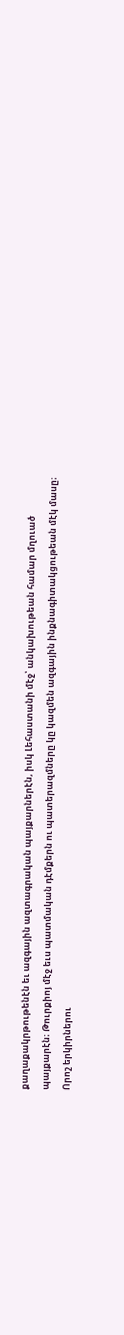քաղաքակրթութենէն եւ ազգային ազտագրական պայքարներէն, իսկ Լեհաստանի մէջ՝ անկախութեան համար մղուած պայքարէն։ Թուրքիոյ մէջ եւս պատմական դէմքերն ու պատերազմները կը կազմեն ազգային ինքնագիտակցութեան մէկ մասը։
Որոշ երկիրներու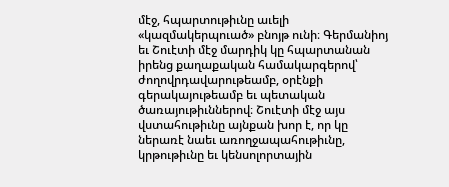մէջ, հպարտութիւնը աւելի «կազմակերպուած» բնոյթ ունի։ Գերմանիոյ եւ Շուէտի մէջ մարդիկ կը հպարտանան իրենց քաղաքական համակարգերով՝ ժողովրդավարութեամբ, օրէնքի գերակայութեամբ եւ պետական ծառայութիւններով։ Շուէտի մէջ այս վստահութիւնը այնքան խոր է, որ կը ներառէ նաեւ առողջապահութիւնը, կրթութիւնը եւ կենսոլորտային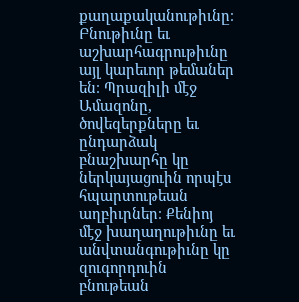քաղաքականութիւնը։
Բնութիւնը եւ աշխարհագրութիւնը այլ կարեւոր թեմաներ են։ Պրազիլի մէջ Ամազոնը, ծովեզերքները եւ ընդարձակ բնաշխարհը կը ներկայացուին որպէս հպարտութեան աղբիւրներ։ Քենիոյ մէջ խաղաղութիւնը եւ անվտանգութիւնը կը զուգորդուին բնութեան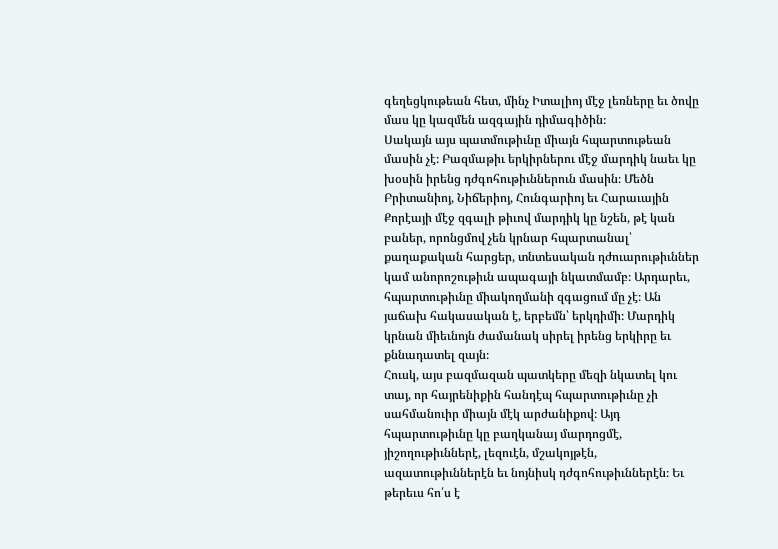գեղեցկութեան հետ, մինչ Իտալիոյ մէջ լեռները եւ ծովը մաս կը կազմեն ազգային դիմագիծին։
Սակայն այս պատմութիւնը միայն հպարտութեան մասին չէ։ Բազմաթիւ երկիրներու մէջ մարդիկ նաեւ կը խօսին իրենց դժգոհութիւններուն մասին։ Մեծն Բրիտանիոյ, Նիճերիոյ, Հունգարիոյ եւ Հարաւային Քորէայի մէջ զգալի թիւով մարդիկ կը նշեն, թէ կան բաներ, որոնցմով չեն կրնար հպարտանալ՝ քաղաքական հարցեր, տնտեսական դժուարութիւններ կամ անորոշութիւն ապագայի նկատմամբ։ Արդարեւ, հպարտութիւնը միակողմանի զգացում մը չէ։ Ան յաճախ հակասական է, երբեմն՝ երկդիմի։ Մարդիկ կրնան միեւնոյն ժամանակ սիրել իրենց երկիրը եւ քննադատել զայն։
Հուսկ, այս բազմազան պատկերը մեզի նկատել կու տայ, որ հայրենիքին հանդէպ հպարտութիւնը չի սահմանուիր միայն մէկ արժանիքով։ Այդ հպարտութիւնը կը բաղկանայ մարդոցմէ, յիշողութիւններէ, լեզուէն, մշակոյթէն, ազատութիւններէն եւ նոյնիսկ դժգոհութիւններէն։ Եւ թերեւս հո՛ս է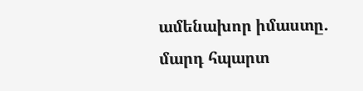ամենախոր իմաստը. մարդ հպարտ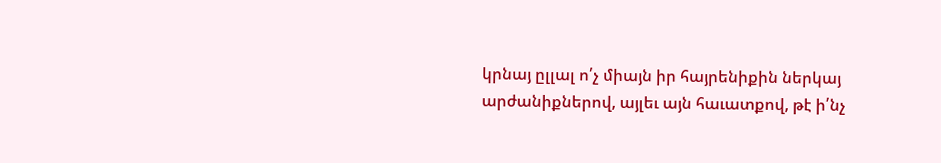կրնայ ըլլալ ո՛չ միայն իր հայրենիքին ներկայ արժանիքներով, այլեւ այն հաւատքով, թէ ի՛նչ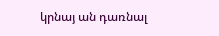կրնայ ան դառնալ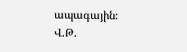ապագային։
Վ.Թ.